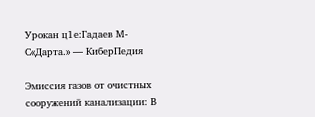Урокан ц1е:Гадаев М-С«Дарта.» — КиберПедия

Эмиссия газов от очистных сооружений канализации: В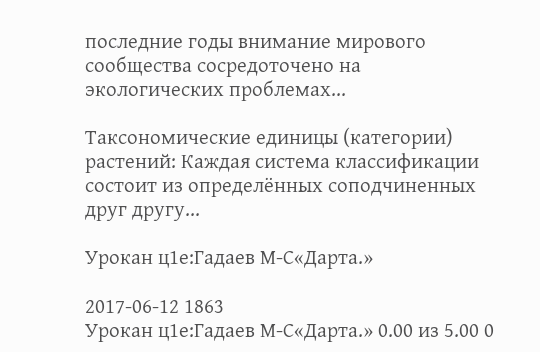последние годы внимание мирового сообщества сосредоточено на экологических проблемах...

Таксономические единицы (категории) растений: Каждая система классификации состоит из определённых соподчиненных друг другу...

Урокан ц1е:Гадаев М-С«Дарта.»

2017-06-12 1863
Урокан ц1е:Гадаев М-С«Дарта.» 0.00 из 5.00 0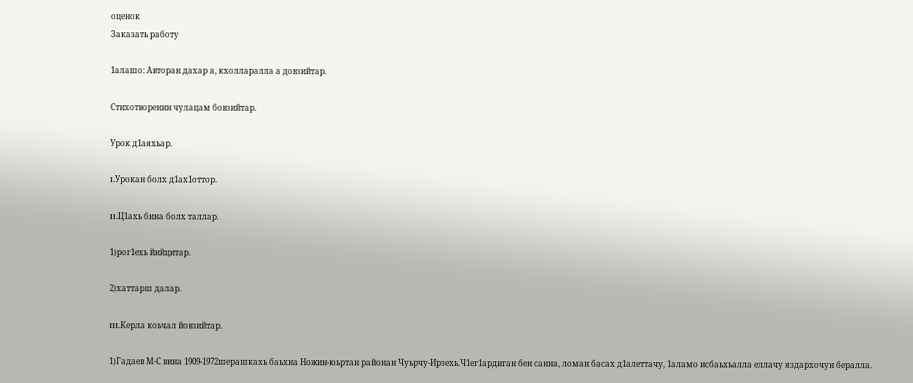оценок
Заказать работу

1алашо: Авторан дахар а, кхолларалла а довзийтар.

Стихотворенин чулацам бовзийтар.

Урок д1аяхьар.

Ι.Урокан болх д1ах1оттор.

ΙΙ.Ц1ахь бина болх таллар.

1)рог1ехь йийцитар.

2)хаттарш далар.

ΙΙΙ.Керла коьчал йовзийтар.

1)Гадаев М-С вина 1909-1972шерашкахь баьхна Ножин-юьртан районан Чуьрчу-Ирзехь.Ч1ег1ардиган бен санна, ломан басах д1алеттачу, 1аламо исбаьхьалла еллачу яздархочун бералла.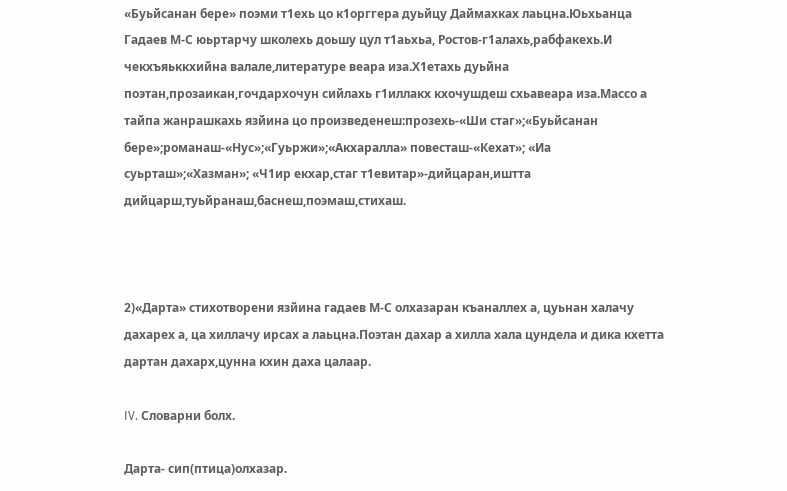«Буьйсанан бере» поэми т1ехь цо к1орггера дуьйцу Даймахках лаьцна.Юьхьанца Гадаев М-С юьртарчу школехь доьшу цул т1аьхьа, Ростов-г1алахь,рабфакехь.И чекхъяьккхийна валале,литературе веара иза.Х1етахь дуьйна поэтан,прозаикан,гочдархочун сийлахь г1иллакх кхочушдеш схьавеара иза.Массо а тайпа жанрашкахь язйина цо произведенеш:прозехь-«Ши стаг»;«Буьйсанан бере»;романаш-«Нус»;«Гуьржи»;«Акхаралла» повесташ-«Кехат»; «Иа суьрташ»;«Хазман»; «Ч1ир екхар,стаг т1евитар»-дийцаран,иштта дийцарш,туьйранаш,баснеш,поэмаш,стихаш.



2)«Дарта» стихотворени язйина гадаев М-С олхазаран къаналлех а, цуьнан халачу дахарех а, ца хиллачу ирсах а лаьцна.Поэтан дахар а хилла хала цундела и дика кхетта дартан дахарх,цунна кхин даха цалаар.

ΙV. Словарни болх.

Дарта- сип(птица)олхазар.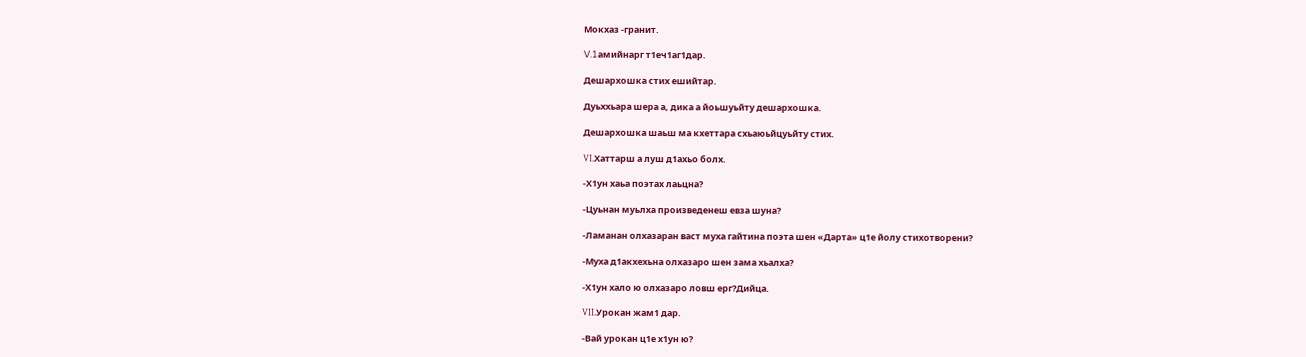Мокхаз -гранит.

V.1амийнарг т1еч1аг1дар.

Дешархошка стих ешийтар.

Дуьххьара шера а, дика а йоьшуьйту дешархошка.

Дешархошка шаьш ма кхеттара схьаюьйцуьйту стих.

VΙ.Хаттарш а луш д1ахьо болх.

-Х1ун хаьа поэтах лаьцна?

-Цуьнан муьлха произведенеш евза шуна?

-Ламанан олхазаран васт муха гайтина поэта шен «Дарта» ц1е йолу стихотворени?

-Муха д1акхехьна олхазаро шен зама хьалха?

-Х1ун хало ю олхазаро ловш ерг?Дийца.

VΙΙ.Урокан жам1 дар.

-Вай урокан ц1е х1ун ю?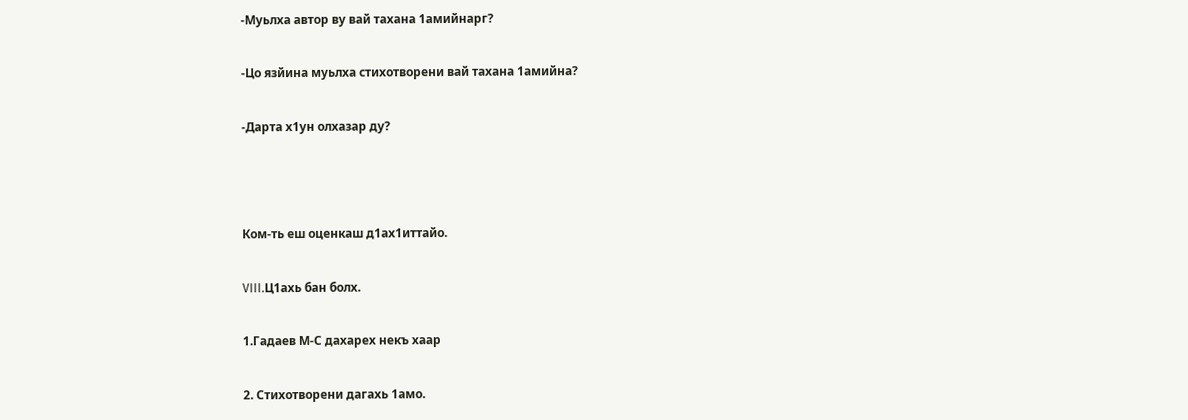-Муьлха автор ву вай тахана 1амийнарг?

-Цо язйина муьлха стихотворени вай тахана 1амийна?

-Дарта х1ун олхазар ду?



Ком-ть еш оценкаш д1ах1иттайо.

VΙΙΙ.Ц1ахь бан болх.

1.Гадаев М-С дахарех некъ хаар

2. Стихотворени дагахь 1амо.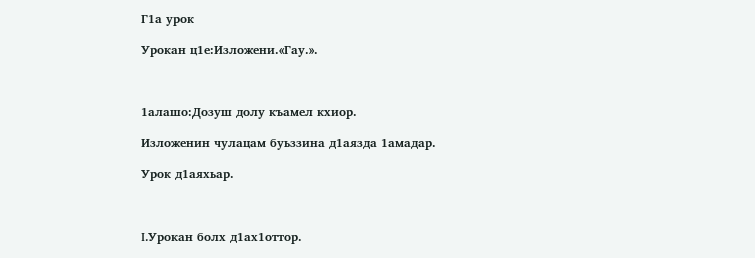Г1а урок

Урокан ц1е:Изложени.«Гау.».



1алашо:Дозуш долу къамел кхиор.

Изложенин чулацам буьззина д1аязда 1амадар.

Урок д1аяхьар.



Ι.Урокан болх д1ах1оттор.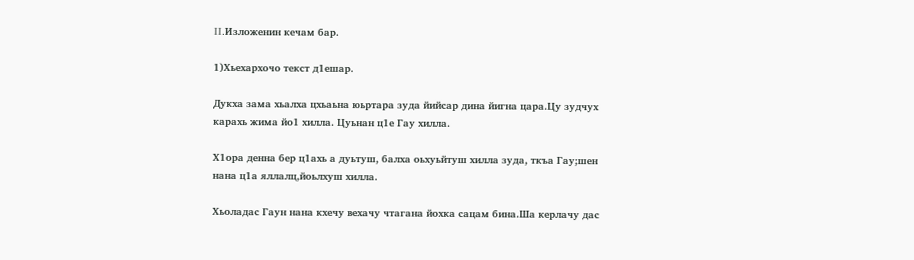ΙΙ.Изложенин кечам бар.

1)Хьехархочо текст д1ешар.

Дукха зама хьалха цхьаьна юьртара зуда йийсар дина йигна цара.Цу зудчух карахь жима йо1 хилла. Цуьнан ц1е Гау хилла.

Х1ора денна бер ц1ахь а дуьтуш, балха оьхуьйтуш хилла зуда, ткъа Гау;шен нана ц1а яллалц,йоьлхуш хилла.

Хьоладас Гаун нана кхечу вехачу чтагана йохка сацам бина.Ша керлачу дас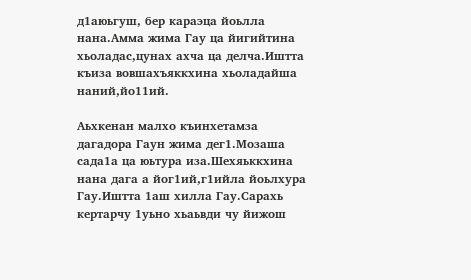д1аюьгуш, бер караэца йоьлла нана.Амма жима Гау ца йигийтина хьоладас,цунах ахча ца делча.Иштта къиза вовшахъяккхина хьоладайша наний,йо11ий.

Аьхкенан малхо къинхетамза дагадора Гаун жима дег1.Мозаша сада1а ца юьтура иза.Шехяьккхина нана дага а йог1ий,г1ийла йоьлхура Гау.Иштта 1аш хилла Гау.Сарахь кертарчу 1уьно хьаьвди чу йижош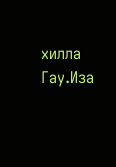хилла Гау.Иза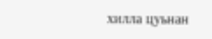хилла цуьнан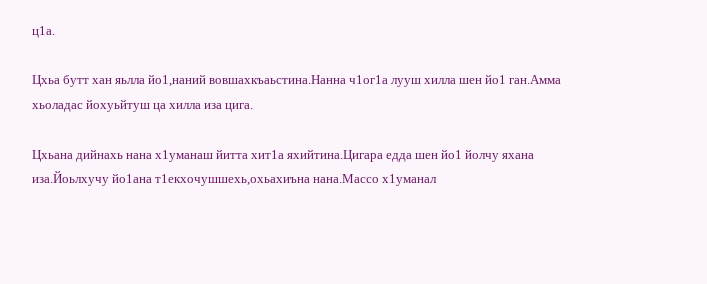ц1а.

Цхьа бутт хан яьлла йо1,наний вовшахкъаьстина.Нанна ч1ог1а лууш хилла шен йо1 ган.Амма хьоладас йохуьйтуш ца хилла иза цига.

Цхьана дийнахь нана х1уманаш йитта хит1а яхийтина.Цигара едда шен йо1 йолчу яхана иза.Йоьлхучу йо1ана т1екхочушшехь,охьахиъна нана.Массо х1уманал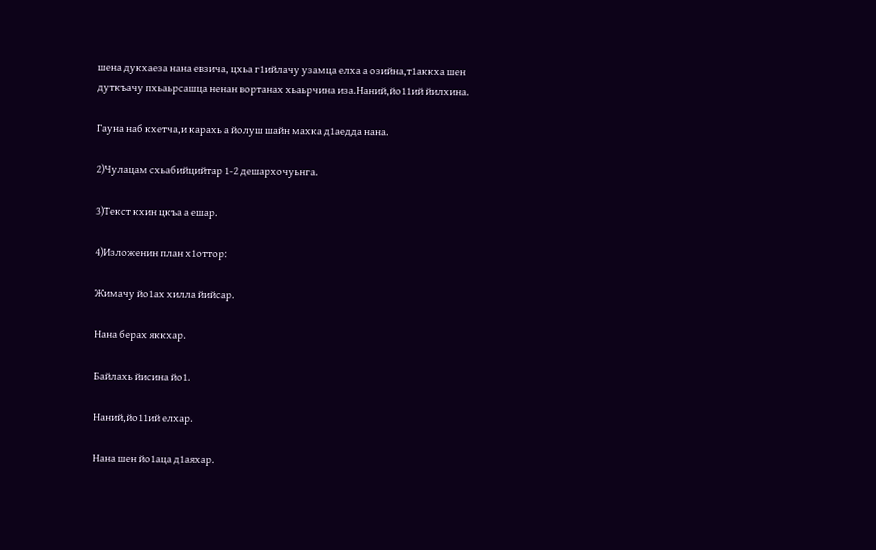шена дукхаеза нана евзича, цхьа г1ийлачу узамца елха а озийна,т1аккха шен дуткъачу пхьаьрсашца ненан вортанах хьаьрчина иза.Наний,йо11ий йилхина.

Гауна наб кхетча,и карахь а йолуш шайн махка д1аедда нана.

2)Чулацам схьабийцийтар 1-2 дешархочуьнга.

3)Текст кхин цкъа а ешар.

4)Изложенин план х1оттор:

Жимачу йо1ах хилла йийсар.

Нана берах яккхар.

Байлахь йисина йо1.

Наний,йо11ий елхар.

Нана шен йо1аца д1аяхар.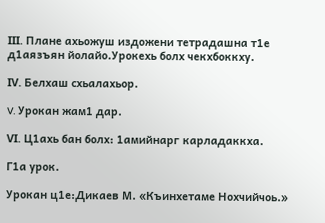ΙΙΙ. Плане ахьожуш издожени тетрадашна т1е д1аязъян йолайо.Урокехь болх чекхбоккху.

ΙV. Белхаш схьалахьор.

V. Урокан жам1 дар.

VΙ. Ц1ахь бан болх: 1амийнарг карладаккха.

Г1а урок.

Урокан ц1е:Дикаев М. «Къинхетаме Нохчийчоь.»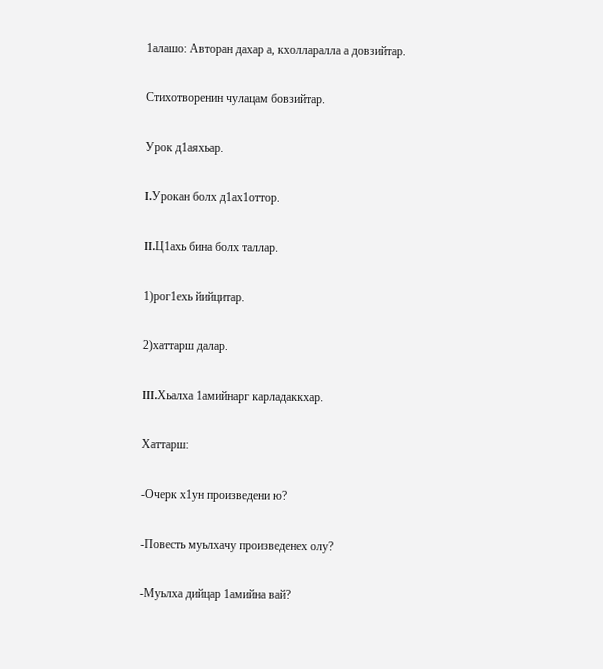1алашо: Авторан дахар а, кхолларалла а довзийтар.

Стихотворенин чулацам бовзийтар.

Урок д1аяхьар.

Ι.Урокан болх д1ах1оттор.

ΙΙ.Ц1ахь бина болх таллар.

1)рог1ехь йийцитар.

2)хаттарш далар.

ΙΙΙ.Хьалха 1амийнарг карладаккхар.

Хаттарш:

-Очерк х1ун произведени ю?

-Повесть муьлхачу произведенех олу?

-Муьлха дийцар 1амийна вай?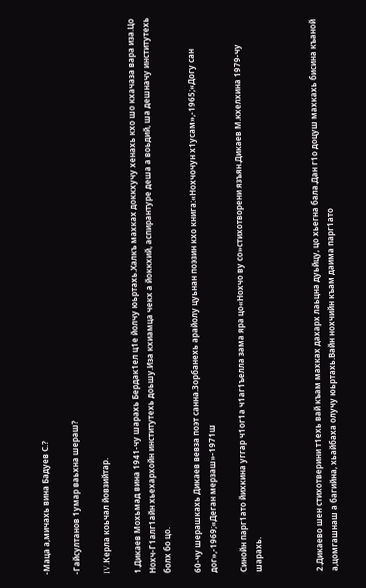-Маца а,мичахь вина Бадуев С.?

-Гайсултанов 1умар ваьхна шераш?

ΙV.Керла коьчал йовзийтар.

1.Дикаев Мохьмад вина 1941-чу шарахь Бердак1ел ц1е йолчу юьртахь.Халкъ махках доккхучу хенахь кхо шо кхачаза вара иза.Цо Нохч-Г1алг1айн хьехархойн институтехь доьшу.Иза кхиамца чекх а йоккхий, аспирантуре деша а воьдий, ша дешначу институтехь болх бо цо.

60-чу шерашкахь Дикаев вевза поэт санна.Зорбанехь арайолу цуьнан поэзин кхо книга:«Нохчочун х1усам»,-1965;«Догу сан дог»,-1969;«Деган мерзаш»-1971ш

Синойн парг1ато йихкина уггар ч1ог1а ч1аг1ъелла зама яра цо«Нохчо ву со»стихотворени язъян.Дикаев М.кхелхина 1979-чу шарахь.



2.Дикаево шен стихотверини т1ехь вай къам махках дахарх лаьцна дуьйцу, цо хьегна бала.Дан г1о доцуш махкахь бисина къаной а,цомгашнаш а багийна, хьайбаха олучу юьртахь.Вайн нохчийн къам даима парг1ато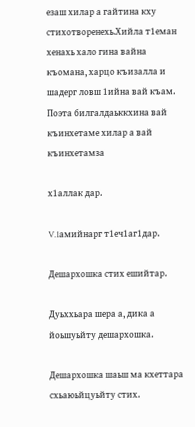езаш хилар а гайтина кху стихотворенехь.Хийла т1еман хенахь хало гина вайна къомана, харцо къизалла и шадерг ловш 1ийна вай къам. Поэта билгалдаьккхина вай къинхетаме хилар а вай къинхетамза

х1аллак дар.

V.1амийнарг т1еч1аг1дар.

Дешархошка стих ешийтар.

Дуьххьара шера а, дика а йоьшуьйту дешархошка.

Дешархошка шаьш ма кхеттара схьаюьйцуьйту стих.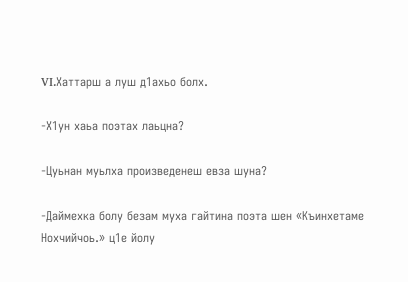VΙ.Хаттарш а луш д1ахьо болх.

-Х1ун хаьа поэтах лаьцна?

-Цуьнан муьлха произведенеш евза шуна?

-Даймехка болу безам муха гайтина поэта шен «Къинхетаме Нохчийчоь.» ц1е йолу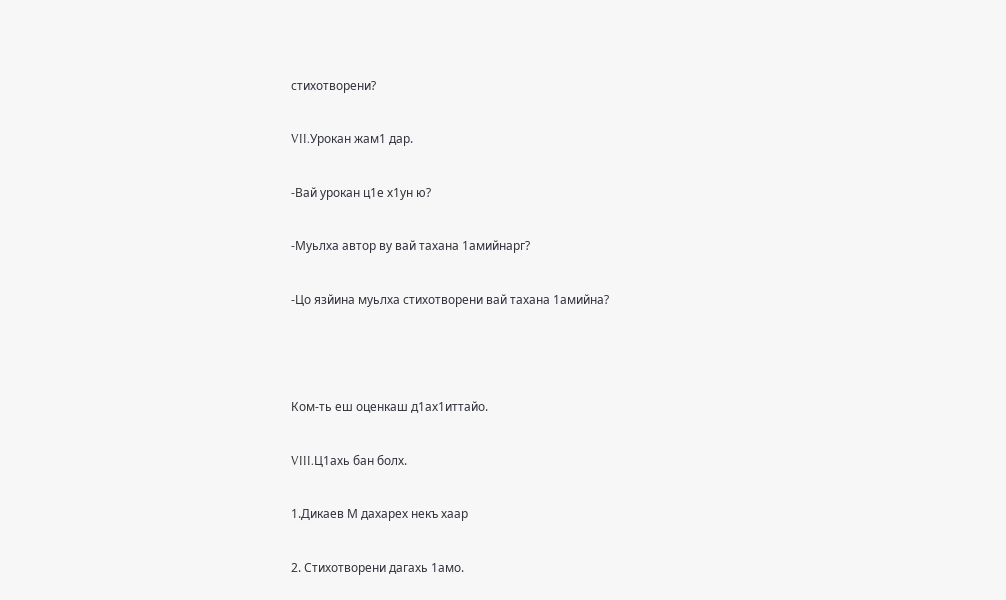стихотворени?

VΙΙ.Урокан жам1 дар.

-Вай урокан ц1е х1ун ю?

-Муьлха автор ву вай тахана 1амийнарг?

-Цо язйина муьлха стихотворени вай тахана 1амийна?



Ком-ть еш оценкаш д1ах1иттайо.

VΙΙΙ.Ц1ахь бан болх.

1.Дикаев М дахарех некъ хаар

2. Стихотворени дагахь 1амо.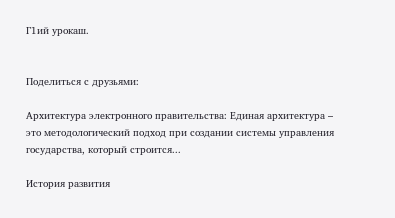Г1ий урокаш.


Поделиться с друзьями:

Архитектура электронного правительства: Единая архитектура – это методологический подход при создании системы управления государства, который строится...

История развития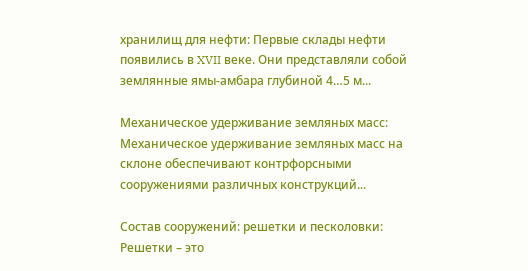хранилищ для нефти: Первые склады нефти появились в XVII веке. Они представляли собой землянные ямы-амбара глубиной 4…5 м...

Механическое удерживание земляных масс: Механическое удерживание земляных масс на склоне обеспечивают контрфорсными сооружениями различных конструкций...

Состав сооружений: решетки и песколовки: Решетки – это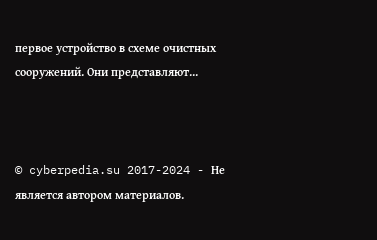первое устройство в схеме очистных сооружений. Они представляют...



© cyberpedia.su 2017-2024 - Не является автором материалов.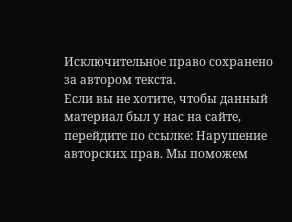Исключительное право сохранено за автором текста.
Если вы не хотите, чтобы данный материал был у нас на сайте, перейдите по ссылке: Нарушение авторских прав. Мы поможем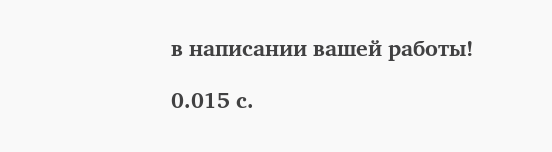в написании вашей работы!

0.015 с.